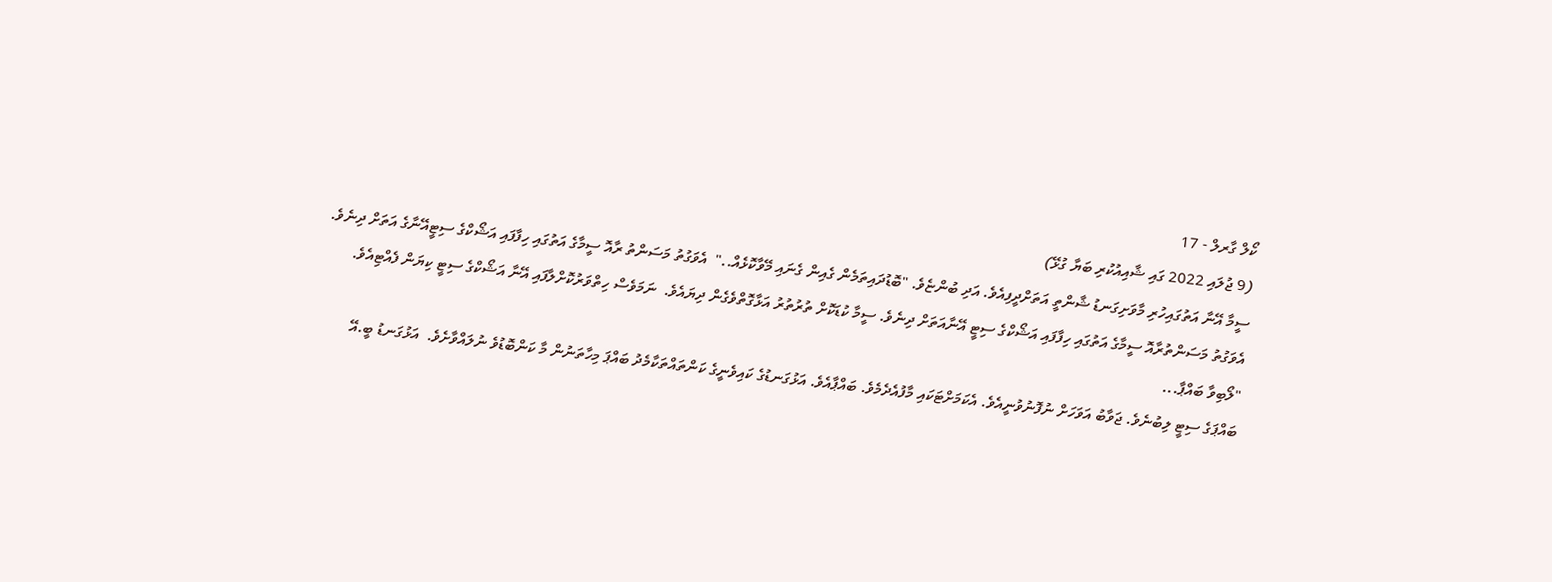ކޯލް ގާރލް - 17
(9 ޖުލައި 2022 ގައި ޝާއިއުކުރި ބަޔާ ގުޅޭ)
ސީމާ އޭނާ އަތުގައިހުރި މާވަށިގަނޑު ޝާންތީ އަތަށްދީފިއެވެ. އަދި ބުންޏެވެ. "ބޮޑުދައިތަމެން ގެއިން ގެނައި މޭވާކޮޅެއް.."  އެވަގުތު މަސަންތު ރާއޮ ސީމާގެ އަތުގައި ހިފާފައި އަޝޯކްގެ ސިޓީއޭނާގެ އަތަށް ދިނެވެ.
އެވަގުތު މަސަންތުރާއޮ ސީމާގެ އަތުގައި ހިފާފައި އަޝޯކްގެ ސިޓީ އޭނާއަތަށް ދިނެވެ. ސީމާ ކުޑަކޮށް ތުރުތުރު އަޅާގޮތްވެގެން ދިޔައެވެ.  ނަމަވެސް ހިތްވަރުކޮށްލާފައި އޭނާ އަޝޯކްގެ ސިޓީ ކިޔަން ފެއްޓިއެވެ.
"ލޯބިވާ ބައްޕާ...
ބައްޕަގެ ސިޓީ ލިބުނެވެ. ޖަވާބު އަވަހަށް ނުފޮނުވުނީއެވެ. އެކަމަށްޓަކައި މާފުއެދެމެވެ. ބައްޕާއެވެ. އަޅުގަނޑުގެ ކައިވެނީގެ ކަންތައްތަކާމެދު ބައްޕަ މިހާތަނުން މާ ކަންބޮޑުވެ ނުލައްވާށެވެ.  އަޅުގަނޑު ބީ.އޭ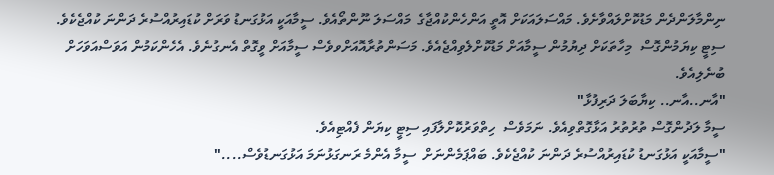ނިންމާލަންދެން މަޑުކޮށްލައްވާށެވެ. މައްސަލައަކަށް އޮތީ އަންހެންކުއްޖާގެ  މައްސަލަ ނޫންތޯއެވެ. ސީމާއަކީ އަޅުގަނޑު ވަރަށް ކުޑައިރުއްސުރެ ދަންނަ ކުއްޖެކެވެ.
ސިޓީ ކިޔަމުންގޮސް  މިހާތަކަށް ދިޔުމުން ސީމާއަށް މަޑުކޮށްލެވިއްޖެއެވެ. މަސަންތުރާއޮއަށްވވެސް ސީމާއަށް ވީގޮތް އެނގުނެވެ. އެހެންކަމުން އަވަސްއަވަހަށް ބުނެލިއެވެ.
"އާނ..އާނ.. ކިޔާބަލަ ދަރިފުޅާ"
ސީމާ ލަދުންގޮސް ތުރުތުރު އަޅާގޮތްވިއެވެ. ނަމަވެސް  ހިތްވަރުކޮށްލާފައި ސިޓީ ކިޔަން ފެއްޓިއެވެ.
"ސީމާއަކީ އަޅުގަނޑު ކުޑައިރުއްސުރެ ދަންނަ ކުއްޖެކެވެ. ބައްޕަމެންނަށް  ސީމާ އެންމެ ރަނގަޅުނަމަ އަޅުގަނޑުވެސް...."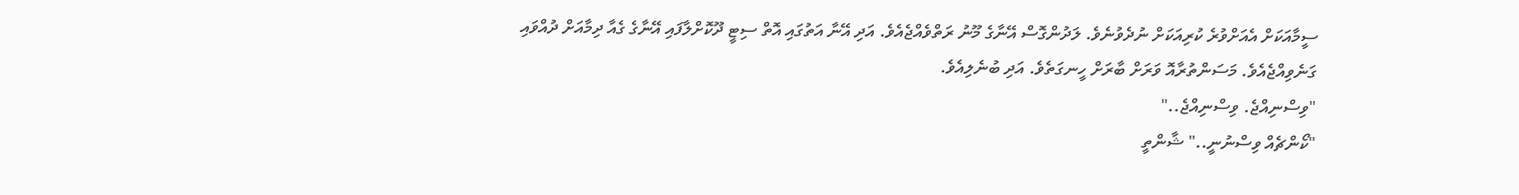ސީމާއަކަށް އެއަށްވުރެ ކުރިއަކަށް ނުދެވުނެވެ. ލަދުންގޮސް އޭނާގެ މޫނު ރަތްވެއްޖެއެވެ. އަދި އޭނާ އަތުގައި އޮތް ސިޓީ ދޫކޮށްލާފައި އޭނާގެ ގެއާ ދިމާއަށް ދުއްވައި ގަނެވިއްޖެއެވެ. މަސަންތުރާއޮ ވަރަށް ބާރަށް ހީނގަތެވެ. އަދި ބުނެލިއެވެ.
"ވިސްނިއްޖެ. ވިސްނިއްޖެ.."
"ކޯންޗެއް ވިސްނުނީ.." ޝާންތީ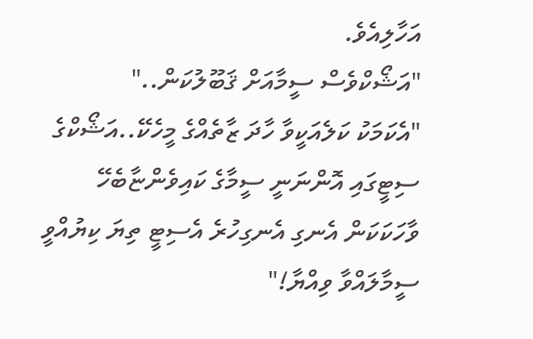އަހާލިއެވެ.
"އަޝޯކްވެސް ސީމާއަށް ޤަބޫލުކަން.."
"އެކަމަކު ކަލެއަކީވާ ހާދަ ޒާތެއްގެ މީހެކޭ..އަޝޯކްގެ ސިޓީގައި އޮންނަނީ ސީމާގެ ކައިވެންޏާބެހޭ ވާހަކަކަން އެނގި އެނގިހުރެ އެސިޓީ ތިޔަ ކިޔުއްވީ ސީމާލައްވާ ވިއްޔާ!"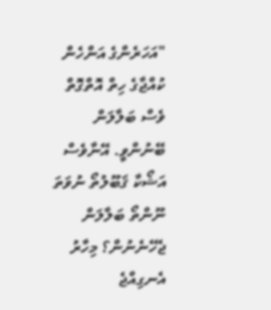"އަހަރެންގެ އަންހެން ކުއްޖާގެ ހިތް އޮތްގޮތް ވެސް ބަލާލަން ބޭނުންވީ. އޭނާވެސް އަޝޯކާ ޤަބޫލުތޯ ނުވަތަ ނޫންތޯ ބަލާލަން ޖެހޭނެނުން؟ މިހާރު އެނގިއްޖެ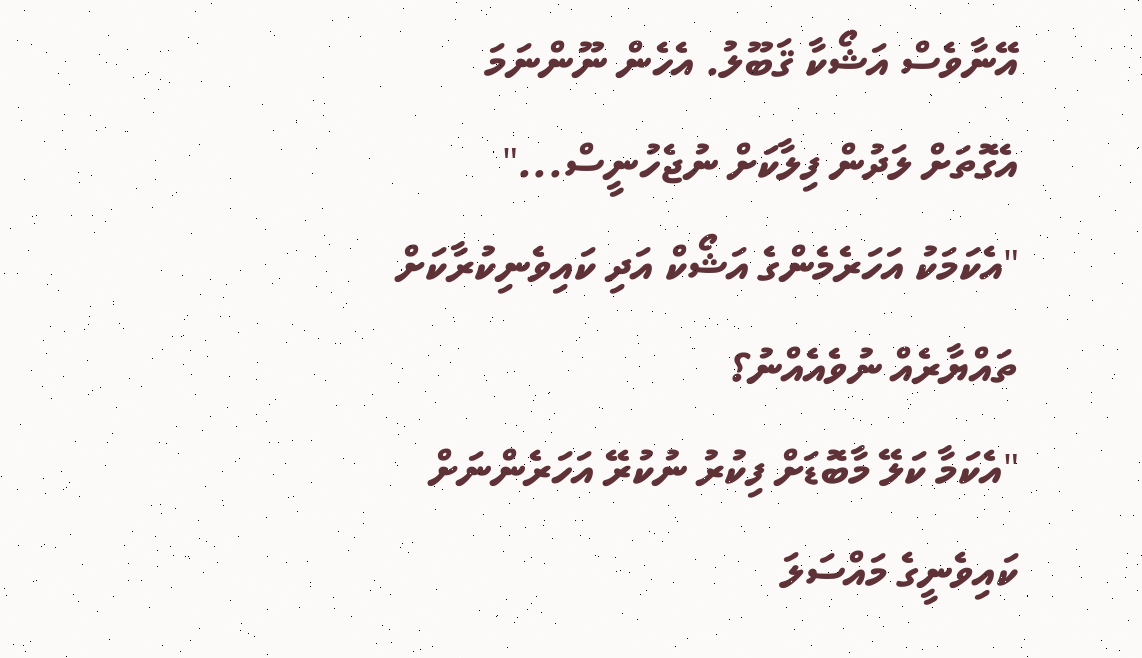އޭނާވެސް އަޝޯކާ ޤަބޫލު. އެހެން ނޫންނަމަ އެގޮތަށް ލަދުން ފިލާކަށް ނުޖެހުނީސް..."
"އެކަމަކު އަހަރެމެންގެ އަޝޯކް އަދި ކައިވެނިކުރާކަށް ތައްޔާރެއް ނުވެއެއްނު؟
"އެކަމާ ކަލޭ މާބޮޑަށް ފިކުރު ނުކުރޭ އަހަރެންނަށް ކައިވެނީގެ މައްސަލަ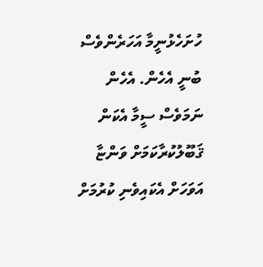ހުށަހެޅުނީމާ އަހަރެންވެސް ބުނީ އެހެން. އެހެން ނަމަވެސް ސީމާ އެކަން ޤަބޫލުކުރާކަމަށް ވަންޏާ އަވަހަށް އެކައިވެނި ކުރުމަށް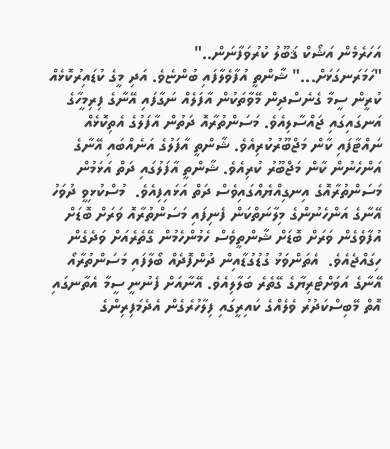އަހަރެމެން އަޝޯކް ޤަބޫލު ކުރުވަފާނަން.."
"ހަމަރަނގަޅަށް..." ޝާންތީ އުފާވެލާފައި ބުންޏެވެ. އަދި މީގެ ކުޑައިރުކޮޅެއް ކުރީން ސީމާ ގެނެސްދިން މޭވާތަކުން އާފަލެއް ނަގާފައި އޭނާގެ ފިރިމީހާގެ އަނގައިގައި ޖައްސާލިއެވެ. މަސަންތުރާއޮ ދަތުން އާފަލުގެ އެތިކޮޅެއް ނައްޓާފައި ކާން މަޖްބޫރުކުރިއެވެ. ޝާންތީ އާފަލުގެ އަނެއްބައި އޭނާގެ އަންހެނުން ކާން މަޖްބޫރު ކުރިއެވެ. ޝާންތީ އާފަލުގައި ދަތް އަޅަމުން  މަސަންތުރާއޮގެ އިނގިއްޔެއްގައިވެސް ދަތް އަޅައިފިއެވެ.  މުސްކުޅިވީ ދުވަހު އޭނާގެ އަންހެނުންގެ މިލާނަތްކަން ފެނިފައި މަސަންތުރާއޮ ވަރަށް ބޮޑަށް އުފާވެގެން ވަރަށް ބޮޑަށް ޝާންތީވެސް ހެމުންހެމުން ގޭތެރެއަށް ވަދެގެން ހިގައްޖެއެވެ.  އެތަންވަޅު ގުޑުގުޑާއިން ދުންފޮދެއް ބޯލާފައި މަސަންތުރާއޯ އޭނާގެ އަވަށްޓެރިޔާގެ ގޭތެރެ ބަލާލިއެވެ. އޭނާއަށް ފެނުނީ ސީމާ އެތާނގައި އޮތް މޭބިސްކަދުރު ވެލެއްގެ ކައިރީގައި ފިލާހުރެގެން އެދެމަފިރިންގެ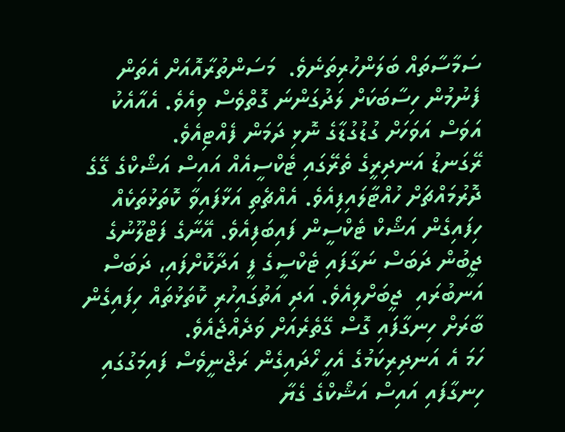ސަމާސާތައް ބަލަންހުރިތަނެވެ.  މަސަންތުރާއޮއަށް އެތަން ފެނުމުން ހިސާބަކަށް ލަދުގަންނަ ގޮތްވެސް ވިއެވެ. އެއާއެކު އަވަސް އަވަހަށް ގުޑުގުޑާގެ ނޮޅި ދަމަން ފެއްޓިއެވެ.
ރޭގަނޑު އަނދިރީގެ ތެރޭގައި ޓެކްސީއެއް އައިސް އަޝޯކްގެ ގޭގެ ދޮރުމައްޗަށް ހުއްޓާލައިފިއެވެ. އެއްޗެތި އަޅާފައިވާ ކޮތަޅުތަކެއް ހިފައިގެން އަޝޯކް ޓެކްސީން ފައިބަފިއެވެ. އޭނާގެ ފަޓްލޫނުގެ ޖީބުން ދަބަސް ނަގާފައި ޓެކްސީގެ ފީ އަދާކޮށްފައި، ދަބަސް އަނބުރައި  ޖީބަށްލިއެވެ. އަދި އަތުގައިހުރި ކޮތަޅުތައް ހިފައިގެން ބާރަށް ހިނގާފައި ގޮސް ގޭތެރެއަށް ވަދެއްޖެއެވެ.
ހަމަ އެ އަނދިރިކަމުގެ އެހީ ހޯދައިގެން ރަޖްނީވެސް ފައިމަގުގައި ހިނގާފައި އައިސް އަޝޯކްގެ ގެޔާ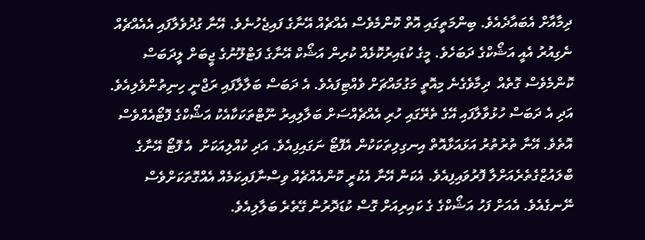ދިމާއާށް އެބައާދެއެވެ. ބިންމަތީގައި އޮތް ކޮންމެވެސް އެއްޗެއް އޭނާގެ ފައިޖެހުނެވެ. އޭނާ ގުދުވެލާފައި އެއެއްޗެއް ނެގިއުރު އެއީ އަޝޯކްގެ ދަބަހެވެ. މީގެ ކުޑައިރުކޮޅެއް ކުރިން އަޝޯކް އޭނާގެ ފަޓްލޫނުގެ ޖީބަށް ލީދަބަސް ކޮންމެވެސް ގޮތެއް  ދިމާވެގެނެ މިއޮތީ މަގުމައްޗަށް ވެއްޓިފައެވެ. އެ ދަބަސް ބަލާލާފައި ރަޖްނީ ހިނިތުންވެލިއެވެ. އަދި އެ ދަބަސް ހުޅުވާލާފައި އޭގެ ތެރޭގައި ހުރި އެއްޗެއްސަށް ބަލާލިއިރު ނޫޓްތަކަކާއެކު އަޝޯކްގެ ފޮޓޯއެއްވެސް އޮތެވެ. އޭނާ ތުރުތުރު އަޅައަޅާއޮތް އިނގިލިތަކަކުން އެފޮޓޯ ނަގައިފިއެވެ. އަދި ކުއްލިއަކަށް  އެ ފޮޓޯ އޭނާގެ ބްލައުޒްގެތެރެއަށްލާ ފޮރުވައިފިއެވެ. އެކަން އޭނާ އެކުރީ ކޮންއެއްޗެއް ވިސްނާފައިކަމެއް އެއްގޮތަކަށްވެސް  ނޭނގެއެވެ. އެއަށް ފަހު އަޝޯކްގެ ގެ ކައިރިއަށް ގޮސް ކުޑަދޮރުން ގޭތެރެ ބަލާލިއެވެ.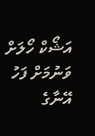އަޝޯކް ހޯލަށް ވަނުމަށް ފަހު އޭނާގެ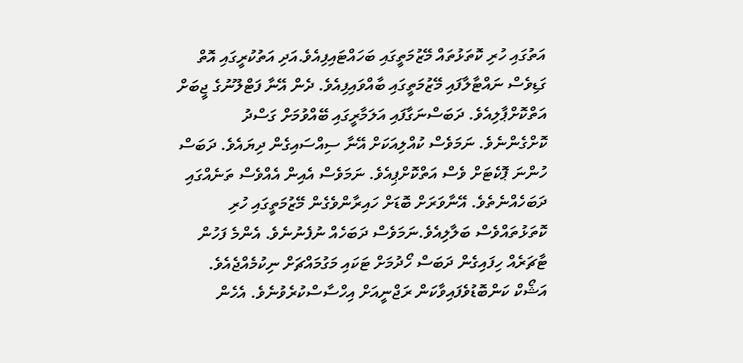އަތުގައި ހުރި ކޮތަޅުތައް މޭޒުމަތީގައި ބަހައްޓައިފިއެވެ.އަދި އަތުކުރީގައި އޮތް ގަޑިވެސް ނައްޓާލާފައި މޭޒުމަތީގައި ބާއްވައިފިއެވެ. ދެން އޭނާ ފަޓްލޫނުގެ ޖީބަށް އަތްކޮށްޕާލިއެވެ. ދަބަސްނަގާފައި އަލަމާރީގައި ބޭއްވުމަށް ގަސްދު ކޮށްގެންނެވެ. ނަމަވެސް ކުއްލިއަކަށް އޭނާ ސިއްސައިގެން ދިޔައެވެ. ދަބަސް ހުންނަ ޕޮކެޓަށް ވެސް އަތްކޮށްޕިއެވެ. ނަމަވެސް އެއިން އެއްވެސް ތަނެއްގައި ދަބަހެއްނެތެވެ. އޭނާވަރަށް ބޮޑަށް ހައިރާންވެގެން މޭޒުމަތީގައި ހުރި ކޮތަޅުތައްވެސް ބަލާލިއެވެ.ނަމަވެސް ދަބަހެއް ނުފެނުނެވެ. އެންމެ ފަހުން ޓާޗަރެއް ހިފައިގެން ދަބަސް ހޯދުމަށް ޓަކައި މަގުމައްޗަށް ނިކުމެއްޖެއެވެ.
އަޝޯކް ކަންބޮޑުވެފައިވާކަން ރަޖްނީއަށް އިހްސާސްކުރެވުނެވެ. އެހެން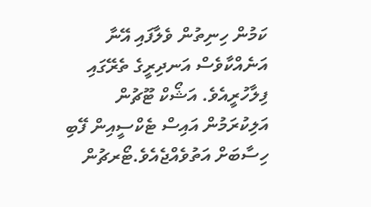ކަމުން ހިނިތުން ވެލާފައި އޭނާ އަނެއްކާވެސް އަނދިރީގެ ތެރޭގައި ފިލާހުރީއެވެ. އަޝޯކް ޓޫޗުން އަލިކުރަމުން އައިސް ޓެކްސީއިން ފޭބި ހިސާބަށް އަތުވެއްޖެއެވެ.ޓޯރޗުން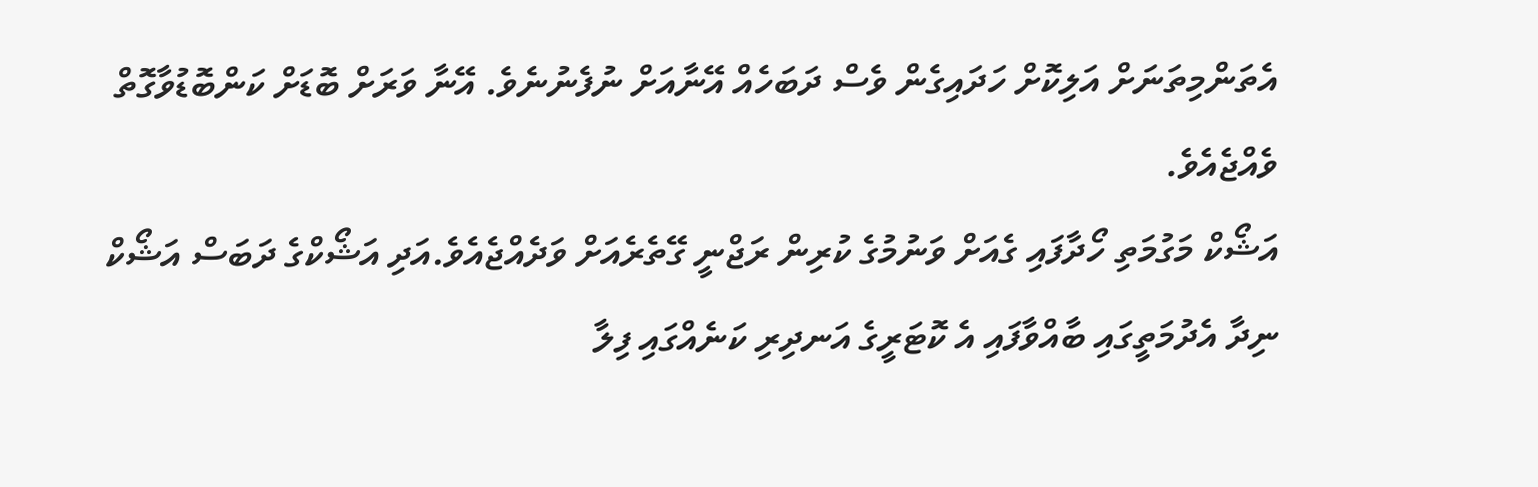އެތަންމިތަނަށް އަލިކޮށް ހަދައިގެން ވެސް ދަބަހެއް އޭނާއަށް ނުފެނުނެވެ. އޭނާ ވަރަށް ބޮޑަށް ކަންބޮޑުވާގޮތް ވެއްޖެއެވެ.
އަޝޯކް މަގުމަތި ހޯދާފައި ގެއަށް ވަނުމުގެ ކުރިން ރަޖްނީ ގޭތެރެއަށް ވަދެއްޖެއެވެ.އަދި އަޝޯކްގެ ދަބަސް އަޝޯކް  ނިދާ އެދުމަތީގައި ބާއްވާފައި އެ ކޮޓަރީގެ އަނދިރި ކަނެއްގައި ފިލާ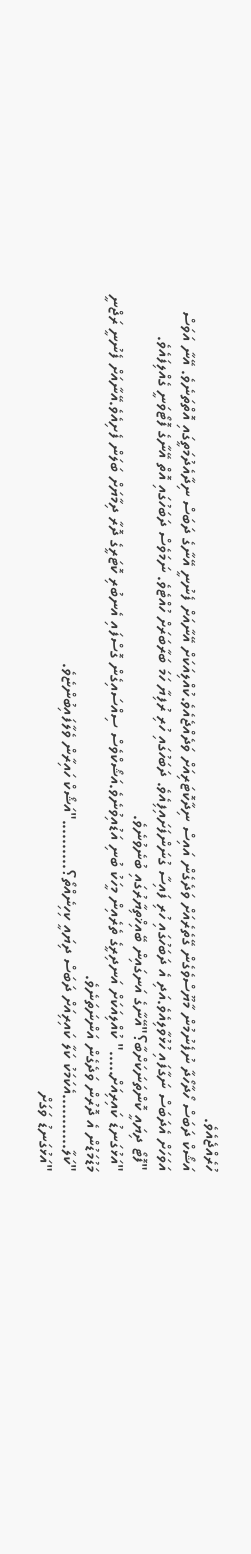ހުރެއްޖެއެވެ.
އަޝޯކް ދަބަސް ހޯދާހޯދާ ނުފެނުމުން މާޔޫސްވެގެން ގޭތެރެއަށް ވަދެގެން އައިސް ނިދާކޮޓަރިއަށް ވަދެއްޖެއެވެ.ކުއްލިއަކަށް އޭނާއަށް ފެނުނީ އޭނާގެ ދަބަސް ނިދާއެދުމަތީގައި އޮތްތަނެވެ. އޭނާ އަވަސް އަވަހަށް އެދަބަސް ނަގާފައި ހުޅުވާލިއެވެ.އަދި އެ ދަބަހުގައި ހުރި ފައިސާ ގުނަންފަށައިފިއެވެ. ދަބަހުގައި ހުރި ރުފިޔާ ހަމަ ބަރާބަރަށް ހުއްޓެވެ. ނަމަވެސް ދަބަހުގައި އޮތް އޭނާގެ ފޮޓޯވަނީ ގެއްލިފައެވެ.
"ފޮޓޯ ދިޔައީ ކޮންތަނަކަށްބާ؟"އޭނާގެ އަނގައިން ބޭއިޚްތިޔާރުގައި ބުނެވުނެވެ.
"އަޅުގަނޑު ކައިރިއަށް....." ކުއްލިއަކަށް އަނދިރީގެ ތެރެއިން މީހަކު ބުނި އަޑުއިވުނެވެ.އަޝޯކްވެސް ސިއްސައިގެން ގޮސްފައި އެނބުރި ކޮޓަރީގެ ދޮރާ ދިމާޔަށް ބަލަން ފެށިއެވެ.އޭނާއަށް ފެނުނީ ރަޖްނީ މަޑުމަޑުން އެ ދޮރުން ވަދެގެން އަންނަތަނެވެ.
"ކަލާ...........އެކަމަކު ކަލާ ކައިރިއަށް ދަބަސް ދިޔައީ ކިހިނެއްތޯ؟.........."އަޝޯކް ހައިރާން ވެލާފައިބުންޏެވެ.
"އަޅުގަނޑު ވަގަށް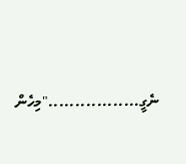ނެގީ................."މިހެން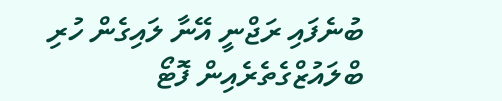ބުނެފައި ރަޖްނީ އޭނާ ލައިގެން ހުރި ބްލައުޒްގެތެރެއިން ފޮޓޯ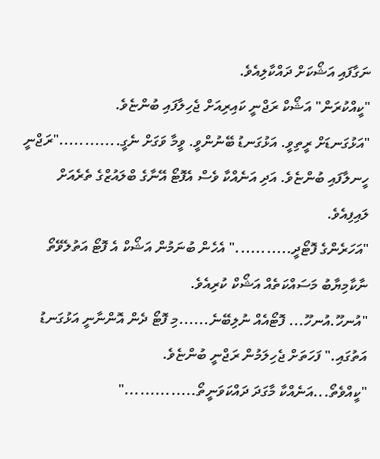ނަގާފައި އަޝޯކަށް ދައްކާލިއެވެ.
"ކީއްކުރަން" އަޝޯކް ރަޖްނީ ކައިރިއަށް ޖެހިލާފައި ބުންޏެވެ.
"އަޅުގަނޑަށް ރީތިވީ. އަޅުގަނޑު ބޭނުންވީ. ވީމާ ވަގަށް ނެގީ............"ރަޖްނީ ހީނލާފައި ބުންޏެވެ. އަދި އަނެއްކާ ވެސް އެފޮޓޯ އޭނާގެ ބްލައުޒްގެ ތެރެއަށް ލައިފިއެވެ.
"އަހަރެންގެ ފޮޓޯދީ..........." އެހެން ބުނަމުން އަޝޯކް އެ ފޮޓޯ އަތުލެވޭތޯ ނާކާމިޔާބު މަސައްކަތެއް އަޝޯކް ކުރިއެވެ.
"އުނހޫ.އުނހޫ... ފޮޓޯއެއް ނުލިބޭނެ......މި ފޮޓޯ ދެން އޮންނާނީ އަޅުގަނޑު އަތުގައި." ފަހަތަށް ޖެހިލަމުން ރަޖްނީ ބުންޏެވެ.
"ކީއްވެތޯ...އަނެއްކާ މާގަދަ ދައްކަވަނީތޯ.............."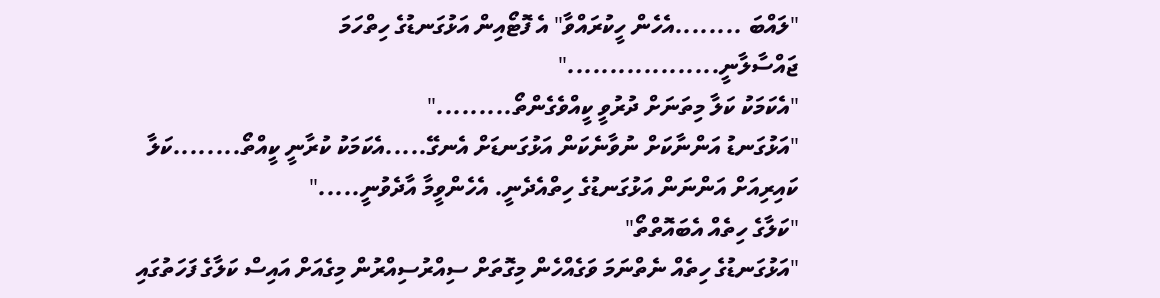"ލައްބަ ........އެހެން ހީކުރައްވާ" އެ ފޮޓޯއިން އަޅުގަނޑުގެ ހިތްހަމަ ޖައްސާލާނީ.................."
"އެކަމަކު ކަލާ މިތަނަށް ދުރުވީ ކީއްވެގެންތޯ........."
"އަޅުގަނޑު އަންނާކަށް ނުވާނެކަން އަޅުގަނޑަށް އެނގޭ.....އެކަމަކު ކުރާނީ ކީއްތޯ........ކަލާ ކައިރިއަށް އަންނަން އަޅުގަނޑުގެ ހިތްއެދެނީ. އެހެންވީމާ އާދެވުނީ....."
"ކަލާގެ ހިތެއް އެބައޮތްތޯ"
"އަޅުގަނޑުގެ ހިތެއް ނެތްނަމަ ވަގެއްހެން މިގޮތަށް ސިއްރުސިއްރުން މިގެއަށް އައިސް ކަލާގެ ފަހަތުގައި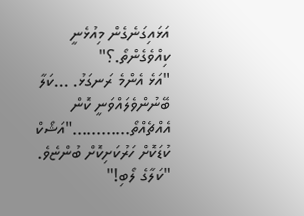އަޅައިގަނެގެން މިއުޅެނީ ކިއްވެގެންތޯ.؟"
"އަޅެ އެންމެ ރަނގަޅު. ...ކަލާ ބޭނުންވެލައްވަނީ ކޮން އެއްޗެއްތޯ............"އަޝޯކް ކުޑަކޮށް ހަރުކަށިކޮށް ބުންޏެވެ.
"ކަލާގެ ލޯބި!"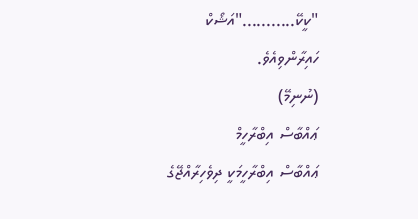"ކީކޭ..........."އަޝޯކް ހައިރާންވިއެވެ.
(ނުނިމޭ)
ޢައްބާސް އިބްރާހީމް
ޢައްބާސް އިބްރާހީމަކީ ދިވެހިރާއްޖޭގެ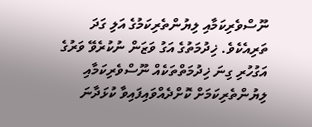ނޫސްވެރިކަމާއި ލިޔުންތެރިކަމުގެ އަލި ގަދަ ތަރިއެކެވެ. ޚިދުމަތުގެ އަގު ވަޒަން ނުކުރެވޭ ވަރުގެ އަގުހުރި ގިނަ ޚިދުމަތްތަކެއް ނޫސްވެރިކަމާއި ލިޔުންތެރިކަމަށް ކޮށްދެއްވައިފައިވާ ކުޅަދާނަ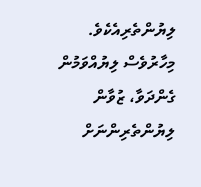ލިޔުންތެރިއެކެވެ. މިހާރުވެސް ލިޔުއްވަމުން ގެންދަވާ، ޒުވާން ލިޔުންތެރިންނަށް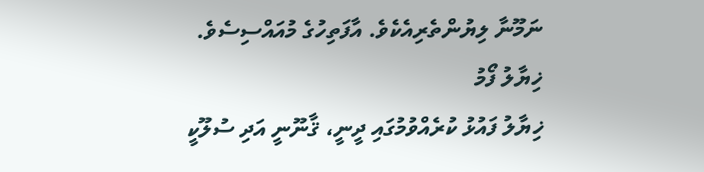ނަމޫނާ ލިޔުންތެރިއެކެވެ. އާފަތިހުގެ މުއައްސިސެވެ.
ޚިޔާލު ފޯމު
ޚިޔާލު ފައުޅު ކުރެއްވުމުގައި ދީނީ، ޤާނޫނީ އަދި ސުލޫކީ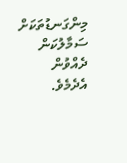މިންގަނޑުތަކަށް ސަމާލުކަން ދެއްވުން އެދެމެވެ.